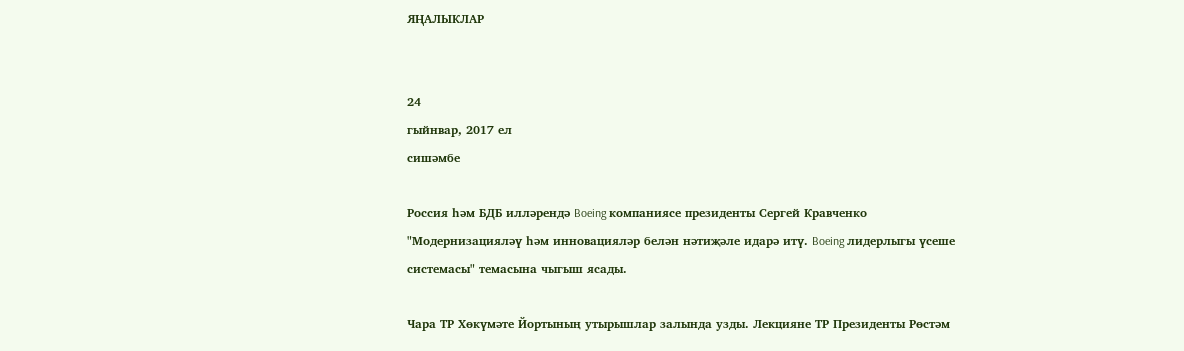ЯҢАЛЫКЛАР


24
гыйнвар, 2017 ел
сишәмбе

Россия һәм БДБ илләрендә Boeing компаниясе президенты Сергей Кравченко "Модернизацияләү һәм инновацияләр белән нәтиҗәле идарә итү. Boeing лидерлыгы үсеше системасы" темасына чыгыш ясады.

Чара ТР Хөкүмәте Йортының утырышлар залында узды. Лекцияне ТР Президенты Рөстәм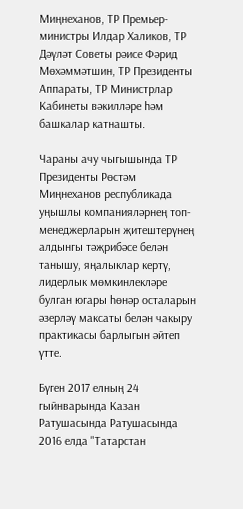Миңнеханов, ТР Премьер-министры Илдар Халиков, ТР Дәүләт Советы рәисе Фәрид Мөхәммәтшин, ТР Президенты Аппараты, ТР Министрлар Кабинеты вәкилләре һәм башкалар катнашты.

Чараны ачу чыгышында ТР Президенты Рөстәм Миңнеханов республикада уңышлы компанияләрнең топ-менеджерларын җитештерүнең алдынгы тәҗрибәсе белән танышу, яңалыклар кертү, лидерлык мөмкинлекләре булган югары һөнәр осталарын әзерләү максаты белән чакыру практикасы барлыгын әйтеп үтте.

Бүген 2017 елның 24 гыйнварында Казан Ратушасында Ратушасында 2016 елда "Татарстан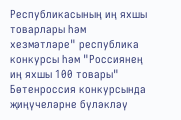Республикасының иң яхшы товарлары һәм хезмәтләре" республика конкурсы һәм "Россиянең иң яхшы 100 товары" Бөтенроссия конкурсында җиңүчеләрне бүләкләү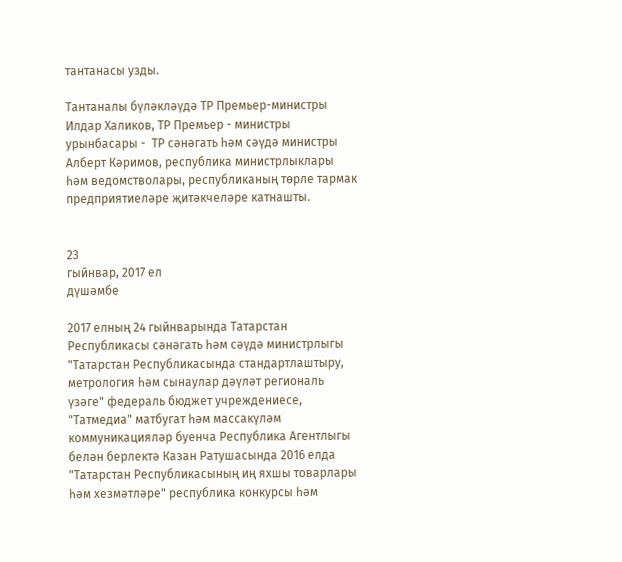тантанасы узды.

Тантаналы бүләкләүдә ТР Премьер-министры Илдар Халиков, ТР Премьер - министры урынбасары -  ТР сәнәгать һәм сәүдә министры Алберт Кәримов, республика министрлыклары һәм ведомстволары, республиканың төрле тармак предприятиеләре җитәкчеләре катнашты.


23
гыйнвар, 2017 ел
дүшәмбе

2017 елның 24 гыйнварында Татарстан Республикасы сәнәгать һәм сәүдә министрлыгы "Татарстан Республикасында стандартлаштыру, метрология һәм сынаулар дәүләт региональ үзәге" федераль бюджет учреждениесе, "Татмедиа" матбугат һәм массакүләм коммуникацияләр буенча Республика Агентлыгы белән берлектә Казан Ратушасында 2016 елда "Татарстан Республикасының иң яхшы товарлары һәм хезмәтләре" республика конкурсы һәм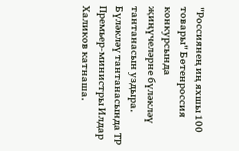"Россиянең иң яхшы 100 товары" Бөтенроссия конкурсында җиңүчеләрне бүләкләү тантанасын уздыра. Бүләкләү тантанасында ТР Премьер-министры Илдар Халиков катнаша.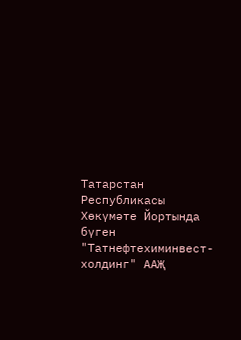Татарстан Республикасы Хөкүмәте Йортында бүген "Татнефтехиминвест-холдинг" ААҖ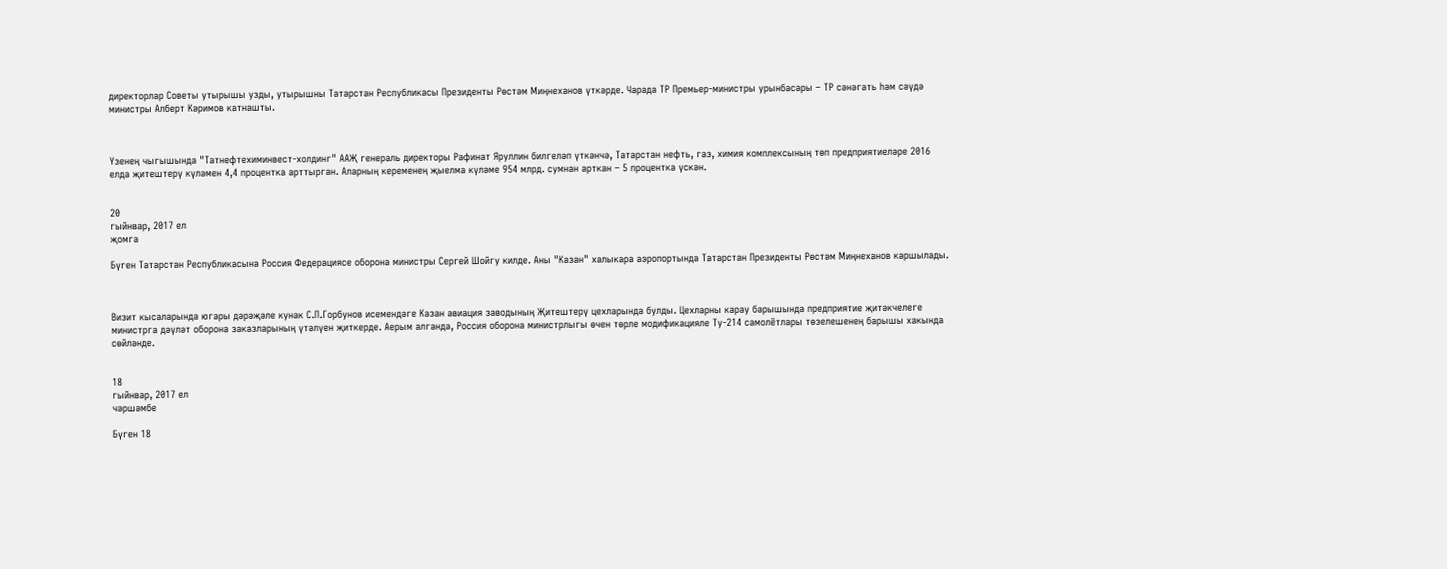директорлар Советы утырышы узды, утырышны Татарстан Республикасы Президенты Рөстәм Миңнеханов үткәрде. Чарада ТР Премьер-министры урынбасары – ТР сәнәгать һәм сәүдә министры Алберт Кәримов катнашты.



Үзенең чыгышында "Татнефтехиминвест-холдинг" ААҖ генераль директоры Рафинат Яруллин билгеләп үткәнчә, Татарстан нефть, газ, химия комплексының төп предприятиеләре 2016 елда җитештерү күләмен 4,4 процентка арттырган. Аларның кеременең җыелма күләме 954 млрд. сумнан арткан – 5 процентка үскән.


20
гыйнвар, 2017 ел
җомга

Бүген Татарстан Республикасына Россия Федерациясе оборона министры Сергей Шойгу килде. Аны "Казан" халыкара аэропортында Татарстан Президенты Рөстәм Миңнеханов каршылады.



Визит кысаларында югары дәрәҗәле кунак С.П.Горбунов исемендәге Казан авиация заводының Җитештерү цехларында булды. Цехларны карау барышында предприятие җитәкчелеге министрга дәүләт оборона заказларының үтәлүен җиткерде. Аерым алганда, Россия оборона министрлыгы өчен төрле модификацияле Ту-214 самолётлары төзелешенең барышы хакында сөйләнде.


18
гыйнвар, 2017 ел
чәршәмбе

Бүген 18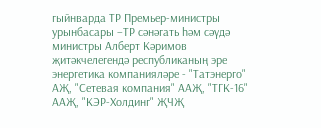гыйнварда ТР Премьер-министры урынбасары –ТР сәнәгать һәм сәүдә министры Алберт Кәримов җитәкчелегендә республиканың эре энергетика компанияләре - "Татэнерго" АҖ, "Сетевая компания" ААҖ, "ТГК-16" ААҖ, "КЭР-Холдинг" ҖЧҖ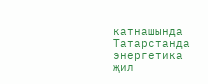катнашында Татарстанда энергетика җил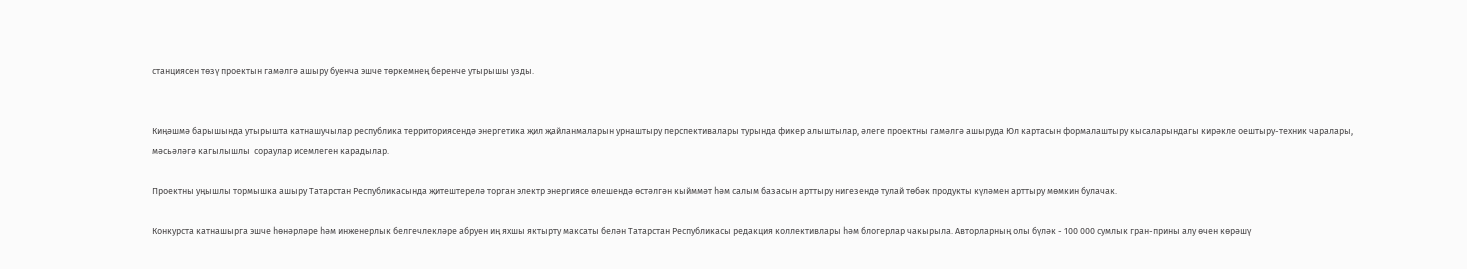станциясен төзү проектын гамәлгә ашыру буенча эшче төркемнең беренче утырышы узды.


Киңәшмә барышында утырышта катнашучылар республика территориясендә энергетика җил җайланмаларын урнаштыру перспективалары турында фикер алыштылар, әлеге проектны гамәлгә ашыруда Юл картасын формалаштыру кысаларындагы кирәкле оештыру-техник чаралары, мәсьәләгә кагылышлы  сораулар исемлеген карадылар.

Проектны уңышлы тормышка ашыру Татарстан Республикасында җитештерелә торган электр энергиясе өлешендә өстәлгән кыйммәт һәм салым базасын арттыру нигезендә тулай төбәк продукты күләмен арттыру мөмкин булачак.

Конкурста катнашырга эшче һөнәрләре һәм инженерлык белгечлекләре абруен иң яхшы яктырту максаты белән Татарстан Республикасы редакция коллективлары һәм блогерлар чакырыла. Авторларның олы бүләк - 100 000 сумлык гран-прины алу өчен көрәшү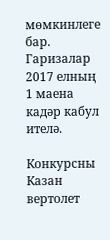мөмкинлеге бар. Гаризалар 2017 елның 1 маена кадәр кабул ителә.

Конкурсны Казан вертолет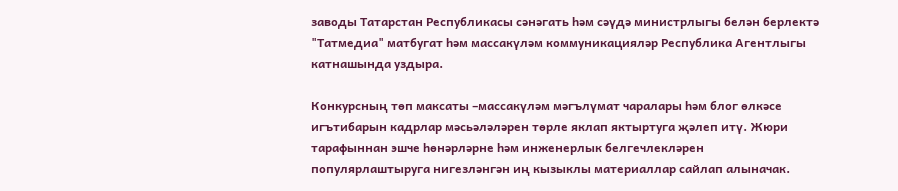заводы Татарстан Республикасы сәнәгать һәм сәүдә министрлыгы белән берлектә "Татмедиа" матбугат һәм массакүләм коммуникацияләр Республика Агентлыгы катнашында уздыра.

Конкурсның төп максаты –массакүләм мәгълүмат чаралары һәм блог өлкәсе  игътибарын кадрлар мәсьәләләрен төрле яклап яктыртуга җәлеп итү. Жюри тарафыннан эшче һөнәрләрне һәм инженерлык белгечлекләрен  популярлаштыруга нигезләнгән иң кызыклы материаллар сайлап алыначак.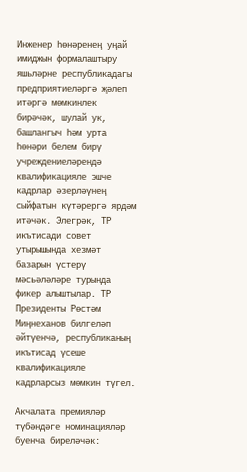Инженер һөнәренең уңай имиджын формалаштыру яшьләрне республикадагы предприятиеләргә җәлеп итәргә мөмкинлек бирәчәк, шулай ук, башлангыч һәм урта һөнәри белем бирү учреждениеләрендә квалификацияле эшче кадрлар әзерләүнең сыйфатын күтәрергә ярдәм итәчәк. Элегрәк, ТР икътисади совет утырышында хезмәт базарын үстерү мәсьәләләре турында фикер алыштылар. ТР Президенты Рөстәм Миңнеханов билгеләп әйтүенчә, республиканың икътисад үсеше квалификацияле кадрларсыз мөмкин түгел.

Акчалата премияләр түбәндәге номинацияләр буенча биреләчәк: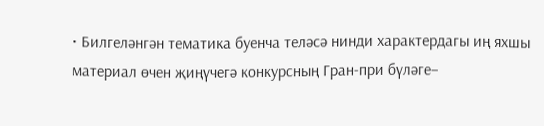• Билгеләнгән тематика буенча теләсә нинди характердагы иң яхшы материал өчен җиңүчегә конкурсның Гран-при бүләге–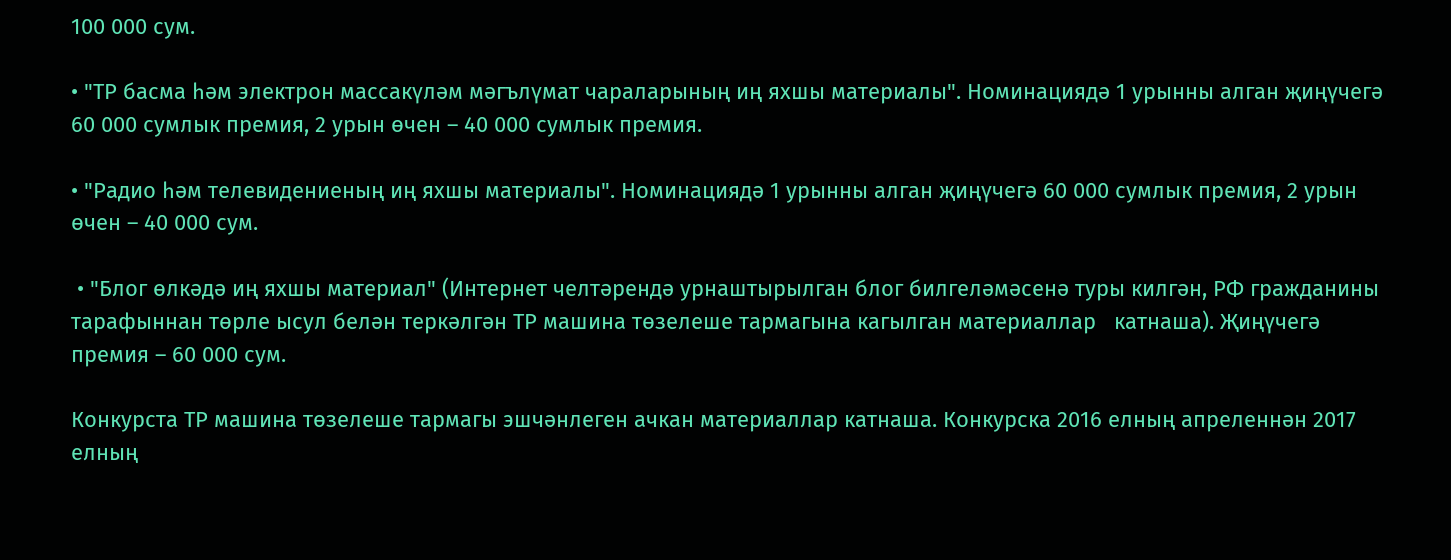100 000 сум.

• "ТР басма һәм электрон массакүләм мәгълүмат чараларының иң яхшы материалы". Номинациядә 1 урынны алган җиңүчегә 60 000 сумлык премия, 2 урын өчен – 40 000 сумлык премия.

• "Радио һәм телевидениеның иң яхшы материалы". Номинациядә 1 урынны алган җиңүчегә 60 000 сумлык премия, 2 урын өчен – 40 000 сум.

 • "Блог өлкәдә иң яхшы материал" (Интернет челтәрендә урнаштырылган блог билгеләмәсенә туры килгән, РФ гражданины тарафыннан төрле ысул белән теркәлгән ТР машина төзелеше тармагына кагылган материаллар   катнаша). Җиңүчегә премия – 60 000 сум.

Конкурста ТР машина төзелеше тармагы эшчәнлеген ачкан материаллар катнаша. Конкурска 2016 елның апреленнән 2017 елның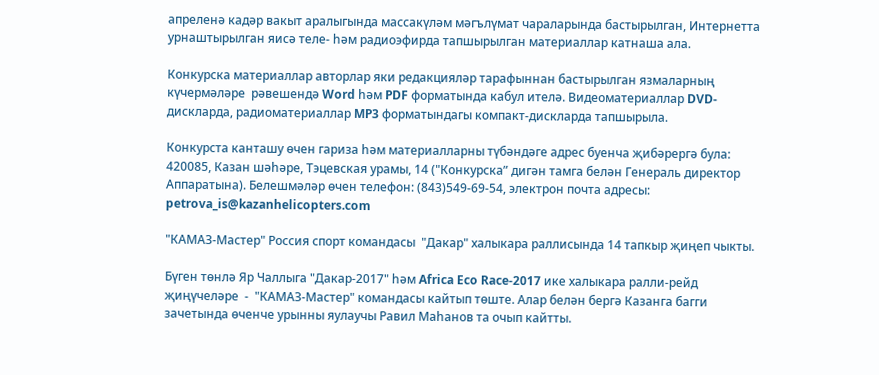апреленә кадәр вакыт аралыгында массакүләм мәгълүмат чараларында бастырылган, Интернетта урнаштырылган яисә теле- һәм радиоэфирда тапшырылган материаллар катнаша ала.

Конкурска материаллар авторлар яки редакцияләр тарафыннан бастырылган язмаларның  күчермәләре  рәвешендә Word һәм PDF форматында кабул ителә. Видеоматериаллар DVD-дискларда, радиоматериаллар MP3 форматындагы компакт-дискларда тапшырыла.

Конкурста канташу өчен гариза һәм материалларны түбәндәге адрес буенча җибәрергә була: 420085, Казан шәһәре, Тэцевская урамы, 14 ("Конкурска” дигән тамга белән Генераль директор Аппаратына). Белешмәләр өчен телефон: (843)549-69-54, электрон почта адресы:  petrova_is@kazanhelicopters.com

"КАМАЗ-Мастер" Россия спорт командасы  "Дакар" халыкара раллисында 14 тапкыр җиңеп чыкты.

Бүген төнлә Яр Чаллыга "Дакар-2017" һәм Africa Eco Race-2017 ике халыкара ралли-рейд җиңүчеләре  -  "КАМАЗ-Мастер" командасы кайтып төште. Алар белән бергә Казанга багги зачетында өченче урынны яулаучы Равил Маһанов та очып кайтты.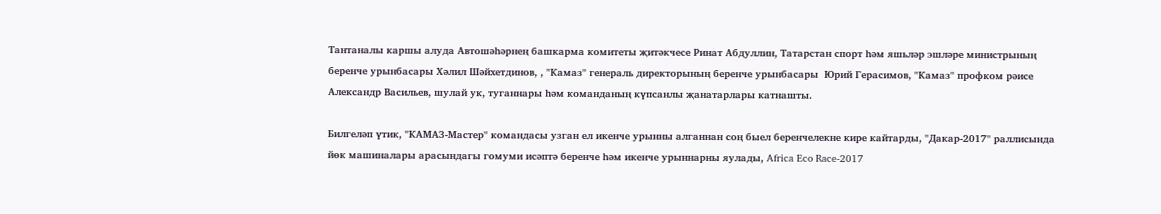Тантаналы каршы алуда Автошәһәрнең башкарма комитеты җитәкчесе Ринат Абдуллин, Татарстан спорт һәм яшьләр эшләре министрының беренче урынбасары Хәлил Шәйхетдинов, , "Камаз" генераль директорының беренче урынбасары  Юрий Герасимов, "Камаз" профком рәисе Александр Васильев, шулай ук, туганнары һәм команданың күпсанлы җанатарлары катнашты.

Билгеләп үтик, "КАМАЗ-Мастер" командасы узган ел икенче урынны алганнан соң быел беренчелекне кире кайтарды, "Дакар-2017" раллисында йөк машиналары арасындагы гомуми исәптә беренче һәм икенче урыннарны яулады, Africa Eco Race-2017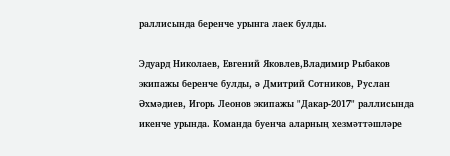раллисында беренче урынга лаек булды.

Эдуард Николаев, Евгений Яковлев,Владимир Рыбаков экипажы беренче булды, ә Дмитрий Сотников, Руслан Әхмәдиев, Игорь Леонов экипажы "Дакар-2017" раллисында икенче урында. Команда буенча аларның хезмәттәшләре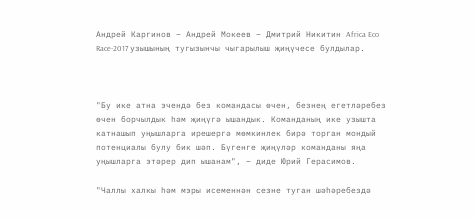Андрей Каргинов – Андрей Мокеев – Дмитрий Никитин Africa Eco Race-2017 узышының тугызынчы чыгарылыш җиңүчесе булдылар.



"Бу ике атна эчендә без командасы өчен, безнең егетләребез өчен борчылдык һәм җиңүгә ышандык. Команданың ике узышта катнашып уңышларга ирешергә мөмкинлек бирә торган мондый потенциалы булу бик шәп. Бүгенге җиңүләр команданы яңа уңышларга этәрер дип ышанам", – диде Юрий Герасимов.

"Чаллы халкы һәм мэры исеменнән сезне туган шәһәребездә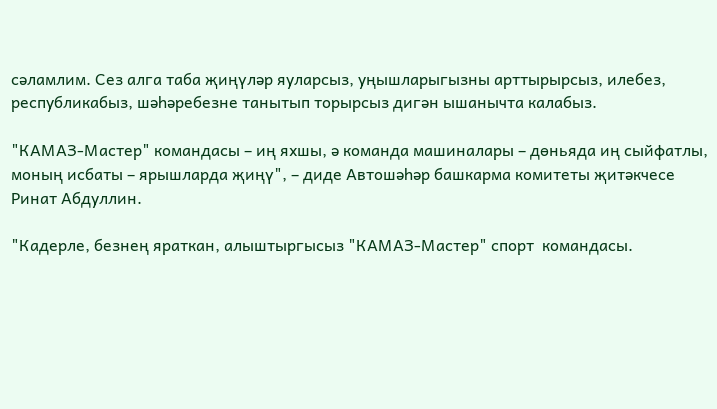сәламлим. Сез алга таба җиңүләр яуларсыз, уңышларыгызны арттырырсыз, илебез, республикабыз, шәһәребезне танытып торырсыз дигән ышанычта калабыз.

"КАМАЗ-Мастер" командасы – иң яхшы, ә команда машиналары – дөньяда иң сыйфатлы, моның исбаты – ярышларда җиңү", – диде Автошәһәр башкарма комитеты җитәкчесе Ринат Абдуллин.

"Кадерле, безнең яраткан, алыштыргысыз "КАМАЗ-Мастер" спорт  командасы.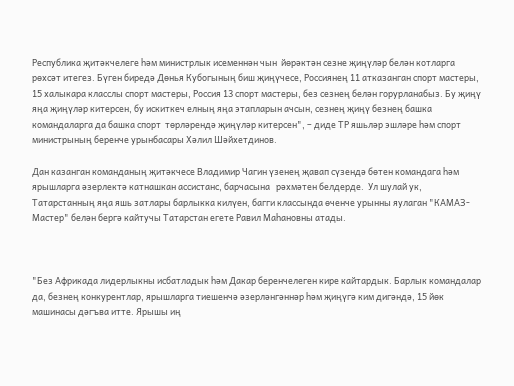Республика җитәкчелеге һәм министрлык исеменнән чын  йөрәктән сезне җиңүләр белән котларга рөхсәт итегез. Бүген биредә Дөнья Кубогының биш җиңүчесе, Россиянең 11 атказанган спорт мастеры, 15 халыкара класслы спорт мастеры, Россия 13 спорт мастеры, без сезнең белән горурланабыз. Бу җиңү яңа җиңүләр китерсен, бу искиткеч елның яңа этапларын ачсын, сезнең җиңү безнең башка командаларга да башка спорт  төрләрендә җиңүләр китерсен", – диде ТР яшьләр эшләре һәм спорт министрының беренче урынбасары Хәлил Шәйхетдинов.

Дан казанган команданың җитәкчесе Владимир Чагин үзенең җавап сүзендә бөтен командага һәм ярышларга әзерлектә катнашкан ассистанс, барчасына   рәхмәтен белдерде.  Ул шулай ук, Татарстанның яңа яшь затлары барлыкка килүен, багги классында өченче урынны яулаган "КАМАЗ-Мастер" белән бергә кайтучы Татарстан егете Равил Маһановны атады.



"Без Африкада лидерлыкны исбатладык һәм Дакар беренчелеген кире кайтардык. Барлык командалар да, безнең конкурентлар, ярышларга тиешенчә әзерләнгәннәр һәм җиңүгә ким дигәндә, 15 йөк машинасы дәгъва итте. Ярышы иң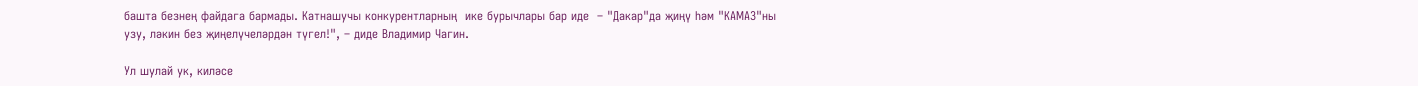башта безнең файдага бармады. Катнашучы конкурентларның  ике бурычлары бар иде  – "Дакар"да җиңү һәм "КАМАЗ"ны узу, ләкин без җиңелүчеләрдән түгел!", – диде Владимир Чагин.

Ул шулай ук, киләсе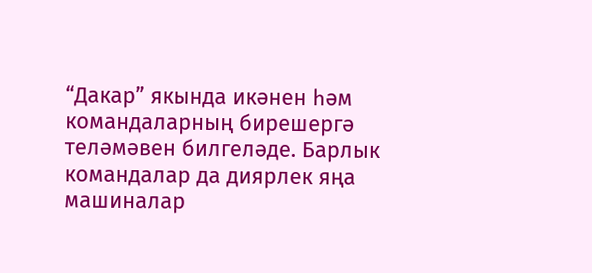“Дакар” якында икәнен һәм командаларның бирешергә теләмәвен билгеләде. Барлык командалар да диярлек яңа машиналар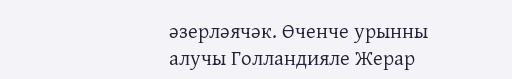әзерләячәк. Өченче урынны алучы Голландияле Жерар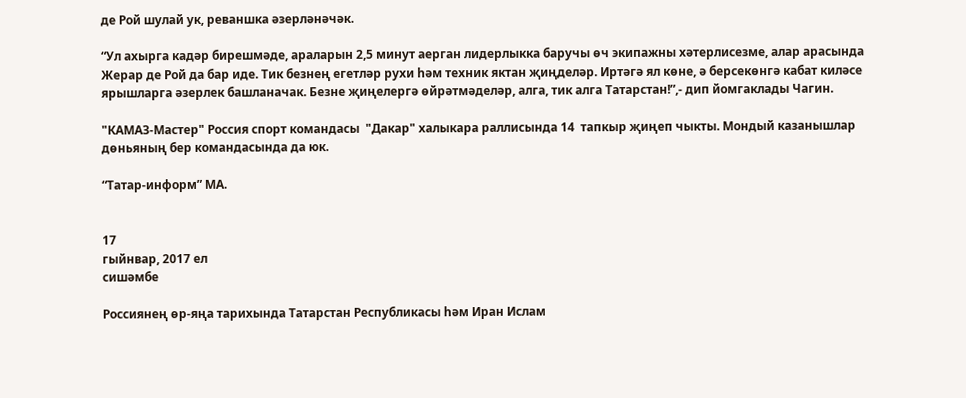де Рой шулай ук, реваншка әзерләнәчәк.

“Ул ахырга кадәр бирешмәде, араларын 2,5 минут аерган лидерлыкка баручы өч экипажны хәтерлисезме, алар арасында Жерар де Рой да бар иде. Тик безнең егетләр рухи һәм техник яктан җиңделәр. Иртәгә ял көне, ә берсекөнгә кабат киләсе ярышларга әзерлек башланачак. Безне җиңелергә өйрәтмәделәр, алга, тик алга Татарстан!”,- дип йомгаклады Чагин.

"КАМАЗ-Мастер" Россия спорт командасы  "Дакар" халыкара раллисында 14  тапкыр җиңеп чыкты. Мондый казанышлар дөньяның бер командасында да юк.

“Татар-информ” МА.


17
гыйнвар, 2017 ел
сишәмбе

Россиянең өр-яңа тарихында Татарстан Республикасы һәм Иран Ислам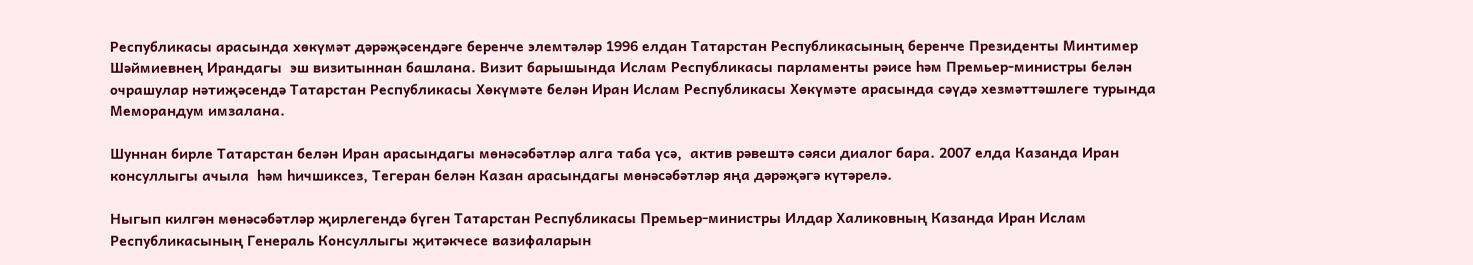Республикасы арасында хөкүмәт дәрәҗәсендәге беренче элемтәләр 1996 елдан Татарстан Республикасының беренче Президенты Минтимер Шәймиевнең Ирандагы  эш визитыннан башлана. Визит барышында Ислам Республикасы парламенты рәисе һәм Премьер-министры белән очрашулар нәтиҗәсендә Татарстан Республикасы Хөкүмәте белән Иран Ислам Республикасы Хөкүмәте арасында сәүдә хезмәттәшлеге турында  Меморандум имзалана.

Шуннан бирле Татарстан белән Иран арасындагы мөнәсәбәтләр алга таба үсә,  актив рәвештә сәяси диалог бара. 2007 елда Казанда Иран консуллыгы ачыла  һәм һичшиксез, Тегеран белән Казан арасындагы мөнәсәбәтләр яңа дәрәҗәгә күтәрелә.

Ныгып килгән мөнәсәбәтләр җирлегендә бүген Татарстан Республикасы Премьер-министры Илдар Халиковның Казанда Иран Ислам Республикасының Генераль Консуллыгы җитәкчесе вазифаларын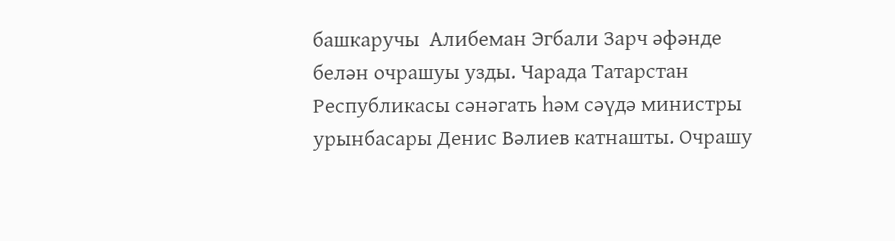башкаручы  Алибеман Эгбали Зарч әфәнде белән очрашуы узды. Чарада Татарстан Республикасы сәнәгать һәм сәүдә министры урынбасары Денис Вәлиев катнашты. Очрашу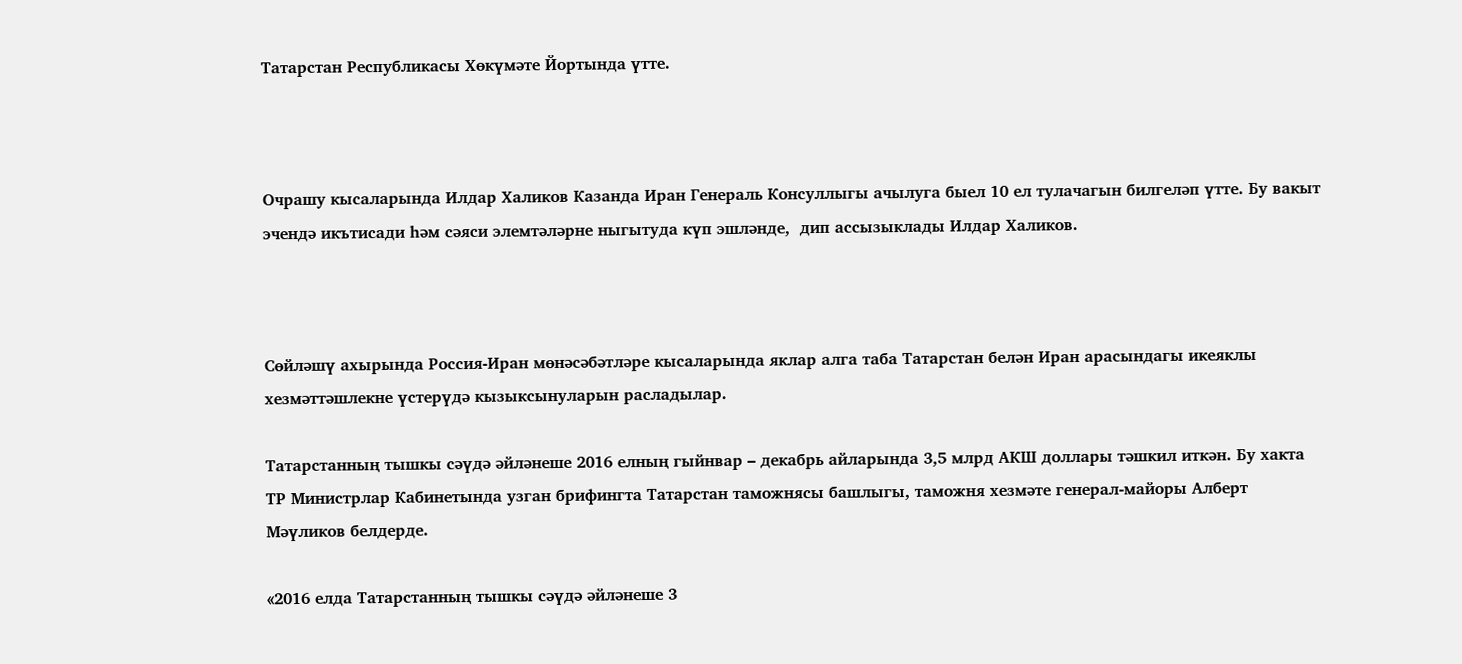Татарстан Республикасы Хөкүмәте Йортында үтте.



Очрашу кысаларында Илдар Халиков Казанда Иран Генераль Консуллыгы ачылуга быел 10 ел тулачагын билгеләп үтте. Бу вакыт эчендә икътисади һәм сәяси элемтәләрне ныгытуда күп эшләнде,  дип ассызыклады Илдар Халиков.



Сөйләшү ахырында Россия-Иран мөнәсәбәтләре кысаларында яклар алга таба Татарстан белән Иран арасындагы икеяклы хезмәттәшлекне үстерүдә кызыксынуларын расладылар.

Татарстанның тышкы сәүдә әйләнеше 2016 елның гыйнвар – декабрь айларында 3,5 млрд АКШ доллары тәшкил иткән. Бу хакта ТР Министрлар Кабинетында узган брифингта Татарстан таможнясы башлыгы, таможня хезмәте генерал-майоры Алберт Мәүликов белдерде.

«2016 елда Татарстанның тышкы сәүдә әйләнеше 3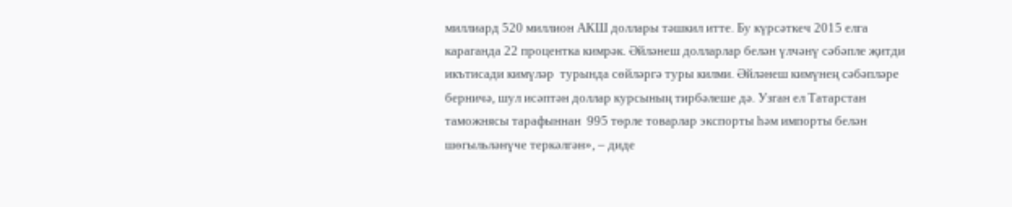миллиард 520 миллион АКШ доллары тәшкил итте. Бу күрсәткеч 2015 елга караганда 22 процентка кимрәк. Әйләнеш долларлар белән үлчәнү сәбәпле җитди икътисади кимүләр  турында сөйләргә туры килми. Әйләнеш кимүнең сәбәпләре берничә, шул исәптән доллар курсының тирбәлеше дә. Узган ел Татарстан таможнясы тарафыннан  995 төрле товарлар экспорты һәм импорты белән шөгыльләнүче теркәлгән», – диде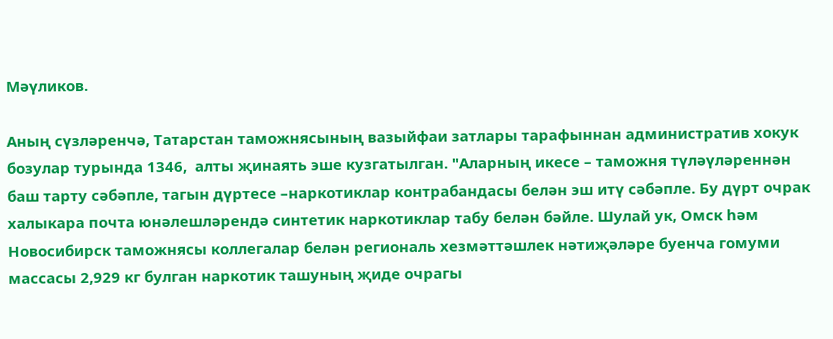Мәүликов.

Аның сүзләренчә, Татарстан таможнясының вазыйфаи затлары тарафыннан административ хокук бозулар турында 1346,  алты җинаять эше кузгатылган. "Аларның икесе – таможня түләүләреннән баш тарту сәбәпле, тагын дүртесе –наркотиклар контрабандасы белән эш итү сәбәпле. Бу дүрт очрак халыкара почта юнәлешләрендә синтетик наркотиклар табу белән бәйле. Шулай ук, Омск һәм Новосибирск таможнясы коллегалар белән региональ хезмәттәшлек нәтиҗәләре буенча гомуми массасы 2,929 кг булган наркотик ташуның җиде очрагы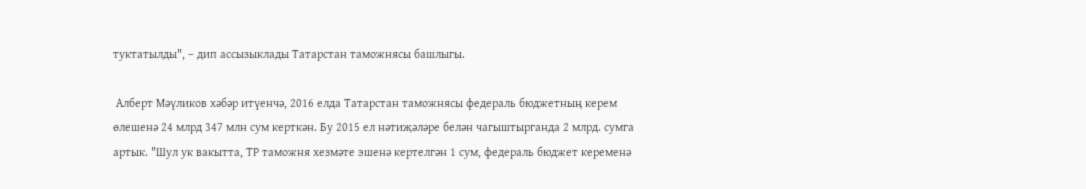туктатылды", – дип ассызыклады Татарстан таможнясы башлыгы.

 Алберт Мәүликов хәбәр итүенчә, 2016 елда Татарстан таможнясы федераль бюджетның керем өлешенә 24 млрд 347 млн сум керткән. Бу 2015 ел нәтиҗәләре белән чагыштырганда 2 млрд. сумга артык. "Шул ук вакытта, ТР таможня хезмәте эшенә кертелгән 1 сум, федераль бюджет кеременә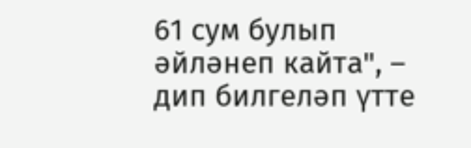61 сум булып әйләнеп кайта", – дип билгеләп үтте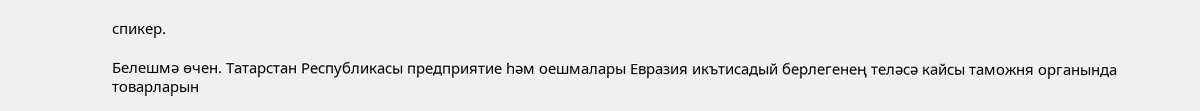спикер.

Белешмә өчен. Татарстан Республикасы предприятие һәм оешмалары Евразия икътисадый берлегенең теләсә кайсы таможня органында товарларын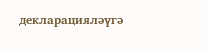декларацияләүгә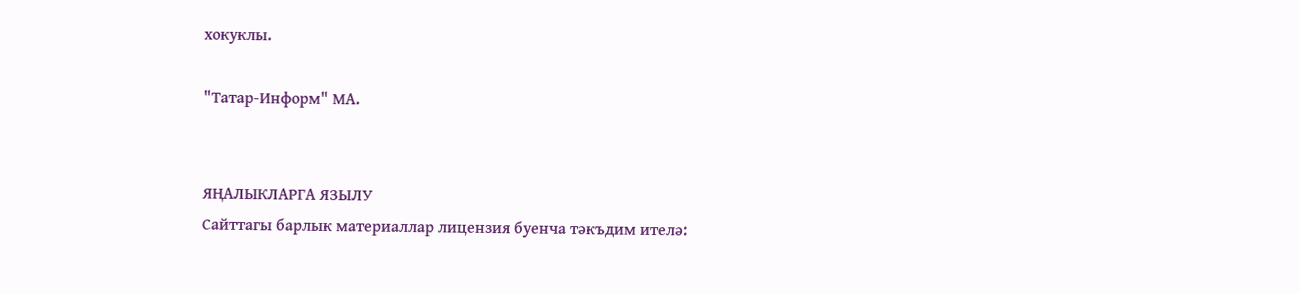хокуклы.

"Татар-Информ" МА.


ЯҢАЛЫКЛАРГА ЯЗЫЛУ
Сайттагы барлык материаллар лицензия буенча тәкъдим ителә: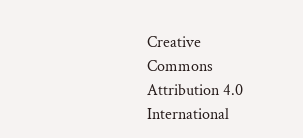Creative Commons Attribution 4.0 International